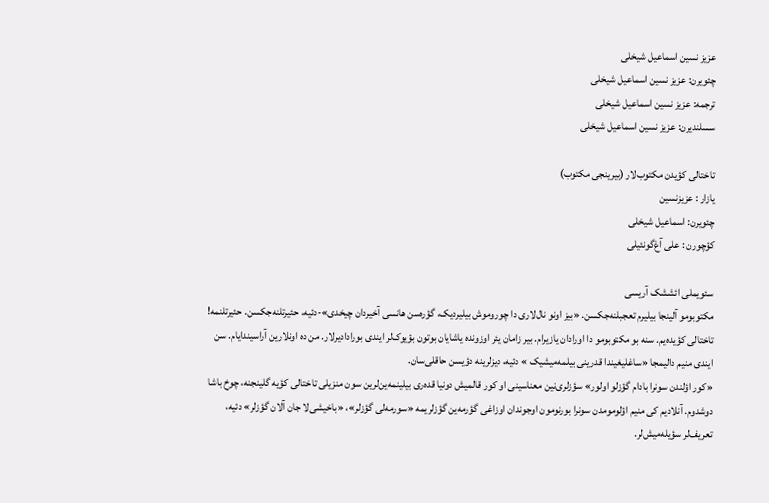عزیز نسین اسماعیل شیخلی
چئویرن: عزیز نسین اسماعیل شیخلی
ترجمه: عزیز نسین اسماعیل شیخلی
سسلندیرن: عزیز نسین اسماعیل شیخلی

تاختالی کؤیدن مکتوب‌لار (بیرینجی مکتوب)
یازار : عزیزنسین
چئویرن: اسماعیل شیخلی
کؤچورن : علی آغ‌گونئیلی

سئویملی ائششک آریسی
مکتوبومو آلینجا بیلیرم تعجبلنه‌جکسن. «بیز اونو نال‌لاری دا چوروموش بیلیردیک، گؤره‌سن هانسی آخیردان چیخدی»-دئیه، حئیرتلنه‌جکسن. حئیرتلنمه! تاختالی کؤیده‌یم. سنه بو مکتوبومو دا اورادان یازیرام. بیر زامان یئر اوزونده یاشایان بوتون بؤیوک‌لر ایندی بورادادیرلار. من ده اونلارین آراسیندایام. سن ایندی منیم دالیمجا «ساغلیغیندا قدرینی بیلمه‌میشیک » دئیه، دیزلرینه دؤیسن حاقلی‌سان.
«کور اؤلندن سونرا بادام گؤزلو اولور» سؤزلری‌نین معناسینی او کور قالمیش دونیا قده‌ری بیلینمه‌ین‌لرین سون منزیلی تاختالی کؤیه گلینجنه، چوخ باشا دوشدوم. آنلادیم کی منیم اؤلومومدن سونرا بورنومون اوجوندان اوزاغی گؤرمه‌ین گؤزلریمه «سورمه‌لی گؤزلر»، «باخیشی‌لا جان آلان گؤزلر» دئیه، تعریف‌لر سؤیله‌میش‌لر.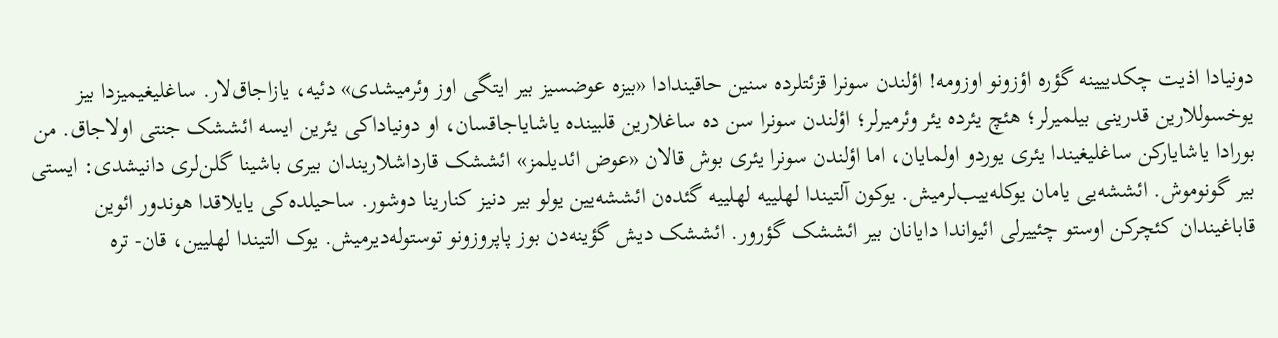دونیادا اذیت چکدییینه گؤره اؤزونو اوزومه! اؤلندن سونرا قزئتلرده سنین حاقیندادا «بیزه عوضسیز بیر ایتگی اوز وئرمیشدی» دئیه، یازاجاق‌لار. ساغلیغیمیزدا بیز یوخسوللارین قدرینی بیلمیرلر؛ هئچ یئرده یئر وئرمیرلر؛ اؤلندن سونرا سن ده ساغلارین قلبینده یاشایاجاقسان، او دونیاداکی یئرین ایسه ائششک جنتی اولاجاق. من بورادا یاشایارکن ساغلیغیندا یئری یوردو اولمایان، اما اؤلندن سونرا یئری بوش قالان «عوض ائدیلمز» ائششک قارداشلاریندان بیری باشینا گلن‌لری دانیشدی: ایستی بیر گونوموش. ائششه‌یی یامان یوکله‌ییب‌لرمیش. یوکون آلتیندا لهلییه لهلییه گئده‌ن ائششه‌یین یولو بیر دنیز کنارینا دوشور. ساحیلده‌کی یایلاقدا هوندور ائوین قاباغیندان کئچرکن اوستو چئییرلی ائیواندا دایانان بیر ائششک گؤرور. ائششک دیش گؤینه‌دن بوز پاپروزونو توستوله‌دیرمیش. یوک التیندا لهلیین، قان- تره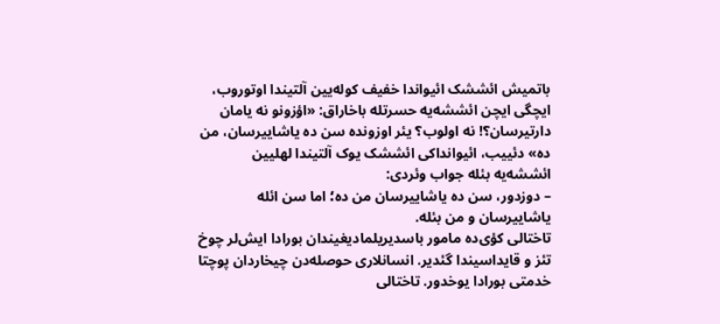باتمیش ائششک ائیواندا خفیف کوله‌یین آلتیندا اوتوروب، ایچگی ایچن ائششه‌یه حسرتله باخاراق: «اؤزونو نه یامان دارتیرسان؟! نه اولوب؟ یئر اوزونده سن ده یاشاییرسان، من ده» دئییب، ائیوانداکی ائششک یوک آلتیندا لهلیین ائششه‌یه بئله جواب وئردی:
– دوزدور، سن ده یاشاییرسان من ده؛ اما سن ائله یاشاییرسان و من بئله.
تاختالی کؤی‌ده مامور باسدیریلمادیغیندان بورادا ایش‌لر چوخ تئز و قایداسیندا گئدیر. انسانلاری حوصله‌دن چیخاردان پوچتا خدمتی بورادا یوخدور. تاختالی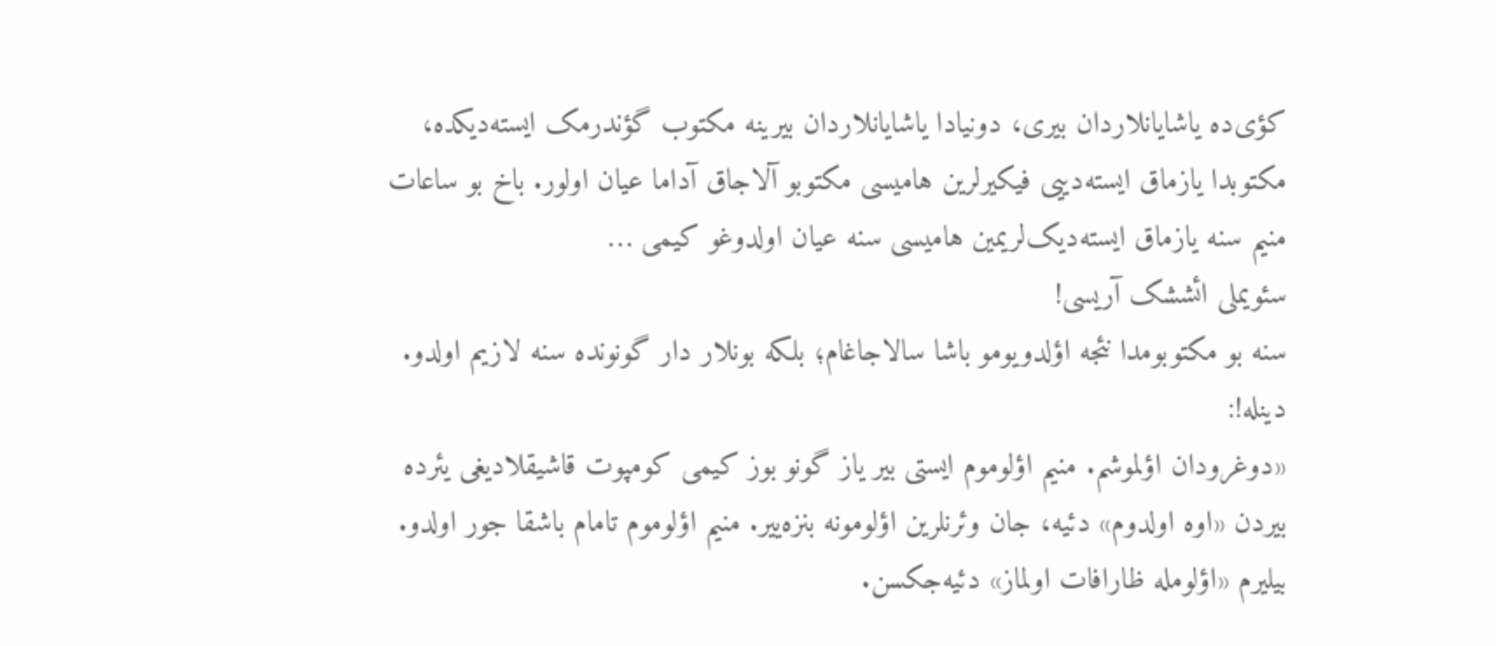کؤی‌ده یاشایانلاردان بیری، دونیادا یاشایانلاردان بیرینه مکتوب گؤندرمک ایسته‌دیکده، مکتوبدا یازماق ایسته‌دییی فیکیرلرین هامیسی مکتوبو آلاجاق آداما عیان اولور. باخ بو ساعات منیم سنه یازماق ایسته‌دیک‌لریمین هامیسی سنه عیان اولدوغو کیمی …
سئویملی ائششک آریسی!
سنه بو مکتوبومدا نئجه اؤلدویومو باشا سالاجاغام؛ بلکه بونلار دار گونونده سنه لازیم اولدو. دینله!:
«دوغرودان اؤلموشم. منیم اؤلوموم ایستی بیر یاز گونو بوز کیمی کومپوت قاشیقلادیغی یئرده بیردن «اوه اولدوم» دئیه، جان وئرنلرین اؤلومونه بنزه‌ییر. منیم اؤلوموم تامام باشقا جور اولدو. بیلیرم «اؤلومله ظارافات اولماز» دئیه‌جکسن.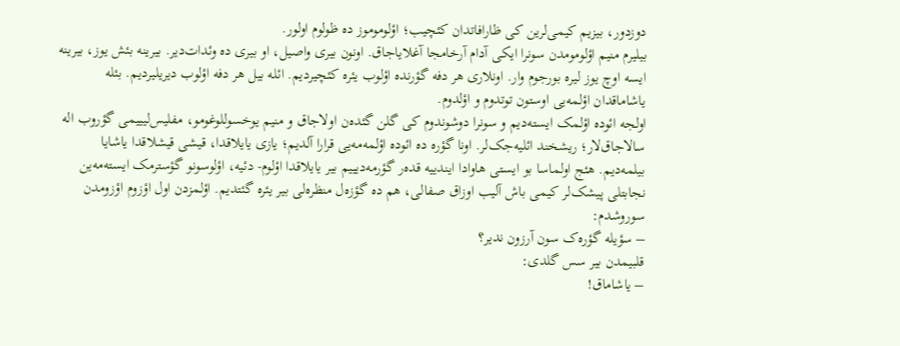دوزدور، بیزیم کیمی‌لرین کی ظارافاتدان کئچیب؛ اؤلوموموز ده ظولوم اولور.
بیلیرم منیم اؤلومومدن سونرا ایکی آدام آرخامجا آغلایاجاق. اونون بیری واصیل، او بیری ده وئدات‌دیر. بیرینه بئش یوز، بیرینه ایسه اوچ یوز لیره بورجوم وار. اونلاری هر دفه گؤرنده اؤلوب یئره کئچیردیم. ائله بیل هر دفه اؤلوب دیریلیردیم. بئله یاشاماقدان اؤلمه‌یی اوستون توتدوم و اؤلدوم.
اولجه ائوده اؤلمک ایسته‌دیم و سونرا دوشوندوم کی گلن گئده‌ن اولاجاق و منیم یوخسوللوغومو، مفلیس‌لیییمی گؤروب اله سالاجاق‌لار؛ ریشخند ائلیه‌جک‌لر. اونا گؤره ده ائوده اؤلمه‌مه‌یی قرارا آلدیم؛ یازی یایلاقدا، قیشی قیشلاقدا یاشایا بیلمه‌دیم. هئج اولماسا بو ایستی هاوادا ایندییه قده‌ر گؤرمه‌دیییم بیر یایلاقدا اؤلوم- دئیه، اؤلوسونو گؤسترمک ایسته‌مه‌ین نجابتلی پیشک‌لر کیمی باش آلیب اوزاق صفالی، هم ده گؤزه‌ل منظره‌لی بیر یئره گئتدیم. اؤلمزدن اول اؤزوم اؤزومدن سوروشدم:
– سؤیله گؤره‌ک سون آرزون ندیر؟
قلبیمدن بیر سس گلدی:
– یاشاماق!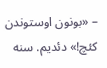– «بونون اوستوندن کئچ!» دئدیم. سنه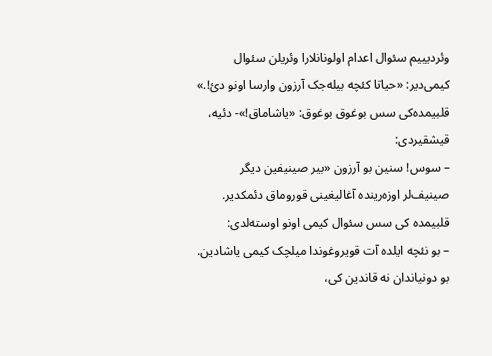وئردیییم سئوال اعدام اولونانلارا وئریلن سئوال کیمی‌دیر: «حیاتا کئچه بیله‌جک آرزون وارسا اونو دئ!.» قلبیمده‌کی سس بوغوق بوغوق: «یاشاماق!»- دئیه، قیشقیردی:
– سوس! سنین بو آرزون «بیر صینیفین دیگر صینیف‌لر اوزه‌رینده آغالیغینی قوروماق دئمکدیر.
قلبیمده کی سس سئوال کیمی اونو اوسته‌لدی:
– بو نئچه ایلده آت قویروغوندا میلچک کیمی یاشادین. بو دونیاندان نه قاندین کی،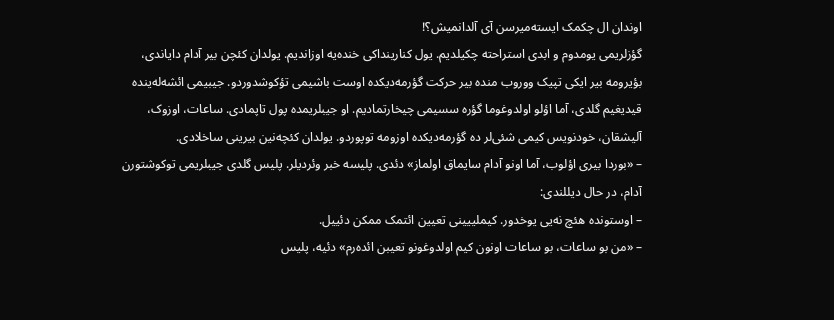اوندان ال چکمک ایسته‌میرسن آی آلدانمیش؟!
گؤزلریمی یومدوم و ابدی استراحته چکیلدیم. یول کنارینداکی خنده‌یه اوزاندیم. یولدان کئچن بیر آدام دایاندی، بؤیرومه بیر ایکی تپیک ووروب منده بیر حرکت گؤرمه‌دیکده اوست باشیمی تؤکوشدوردو. جیبیمی ائشه‌له‌ینده قیدیغیم گلدی، آما اؤلو اولدوغوما گؤره سسیمی چیخارتمادیم. او جیبلریمده پول تاپمادی. ساعات، اوزوک، آلیشقان، خودنویس کیمی شئی‌لر ده گؤرمه‌دیکده اوزومه توپوردو. یولدان کئچه‌نین بیرینی ساخلادی.
– «بوردا بیری اؤلوب، آما اونو آدام سایماق اولماز» دئدی. پلیسه خبر وئردیلر. پلیس گلدی جیبلریمی توکوشتورن آدام، در حال دیللندی:
– اوستونده هئچ نه‌یی یوخدور. کیملییینی تعیین ائتمک ممکن دئییل.
– «من بو ساعات، بو ساعات اونون کیم اولدوغونو تعیبن ائده‌رم» دئیه، پلیس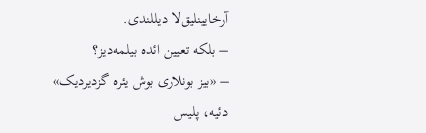آرخایینلیق‌لا دیللندی.
– بلکه تعیین ائده بیلمه‌دیز؟
– «بیز بونلاری بوش یئره گزدیردیک» دئیه، پلیس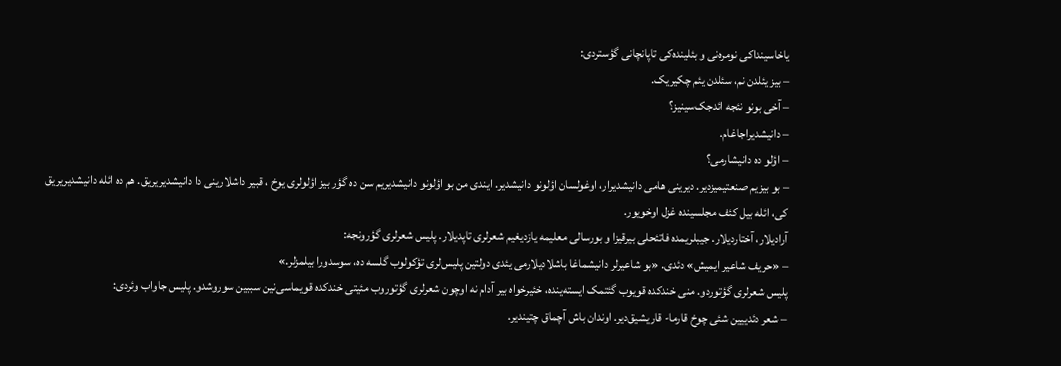یاخاسینداکی نومره‌نی و بئلینده‌کی تاپانچانی گؤستردی:
– بیز یئلدن نم، سئلدن یئم چکیریک.
– آخی بونو نئجه ائدجک‌سینیز؟
– دانیشدیراجاغام.
– اؤلو ده دانیشارمی؟
– بو بیزیم صنعتیمیزدیر. دیرینی هامی دانیشدیرار، اوغولسان اؤلونو دانیشدیر. ایندی من بو اؤلونو دانیشدیریم سن ده گؤر بیز اؤلولری یوخ ، قبیر داشلارینی دا دانیشدیریریق. هم ده ائله دانیشدیریریق کی، ائله بیل کئف مجلسینده غزل اوخویور.
آرادیلار، آختاردیلار. جیبلریمده فاتئحلی بیرقیزا و بورسالی معلیمه یازدیغیم شعرلری تاپدیلار. پلیس شعرلری گؤرونجه:
– «حریف شاعیر ایمیش» دئدی. «بو شاعیرلر دانیشماغا باشلادیلارمی یئدی دولتین پلیس‌لری تؤکولوب گلسه ده، سوسدورا بیلمزلر.»
پلیس شعرلری گؤتوردو. منی خندکده قویوب گئتمک ایسته‌ینده، خئیرخواه بیر آدام نه اوچون شعرلری گؤتوروب مئیتی خندکده قویماسی‌نین سببین سوروشدو. پلیس جاواب وئردی:
– شعر دئدییین شئی چوخ قارما- قاریشیق‌دیر. اوندان باش آچماق چتیندیر.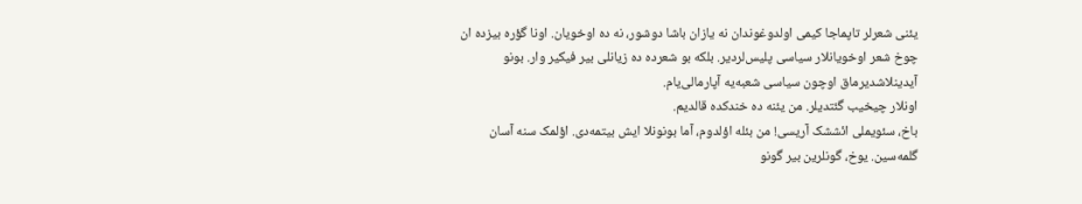یئنی شعرلر تاپماجا کیمی اولدوغوندان نه یازان باشا دوشور، نه ده اوخویان. اونا گؤره بیزده ان چوخ شعر اوخویانلار سیاسی پلیس‌لردیر. بلکه بو شعرده ده زیانلی بیر فیکیر وار. بونو آیدینلاشدیرماق اوچون سیاسی شعبه‌یه آپارمالی‌یام.
اونلار چیخیب گئتدیلر. من یئنه ده خندکده قالدیم.
باخ، سئویملی ائششک آریسی! من بئله اؤلدوم، آما بونونلا ایش بیتمه‌دی. اؤلمک سنه آسان گلمه‌سین. یوخ، گونلرین بیر گونو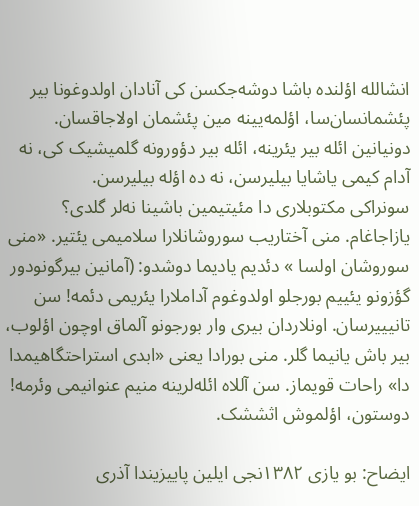انشالله اؤلنده باشا دوشه‌جکسن کی آنادان اولدوغونا بیر پئشمانسان‌سا، اؤلمه‌یینه مین پئشمان اولاجاقسان. دونیانین ائله بیر یئرینه، ائله بیر دؤورونه گلمیشیک کی، نه آدام کیمی یاشایا بیلیرسن، نه ده اؤله بیلیرسن.
سونراکی مکتوبلاری‌ دا مئیتیمین باشینا نه‌لر گلدی؟ یازاجاغام. منی آختاریب سوروشانلارا سلامیمی یئتیر. «منی سوروشان اولسا » دئدیم یادیما دوشدو: (آمانین بیرگونودور گؤزونو یئییم بورجلو اولدوغوم آداملارا یئریمی دئمه! سن تانیییرسان. اونلاردان بیری وار بورجونو آلماق اوچون اؤلوب، بیر باش یانیما گلر. منی بورادا یعنی «ابدی استراحتگاهیمدا دا» راحات قویماز. سن آللاه ائله‌لرینه منیم عنوانیمی وئرمه!
دوستون، اؤلموش اثششک.

ایضاح: بو یازی ۱۳۸۲نجی ایلین پاییزیندا آذری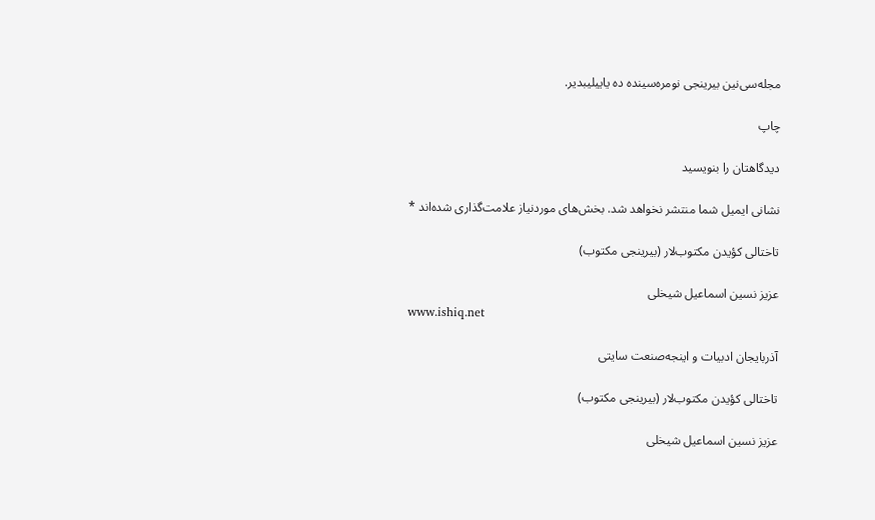مجله‌سی‌نین بیرینجی نومره‌سینده ده یاییلیبدیر.

چاپ

دیدگاهتان را بنویسید

نشانی ایمیل شما منتشر نخواهد شد. بخش‌های موردنیاز علامت‌گذاری شده‌اند *

تاختالی کؤیدن مکتوب‌لار (بیرینجی مکتوب)

عزیز نسین اسماعیل شیخلی
www.ishiq.net

آذربایجان ادبیات و اینجه‌صنعت سایتی

تاختالی کؤیدن مکتوب‌لار (بیرینجی مکتوب)

عزیز نسین اسماعیل شیخلی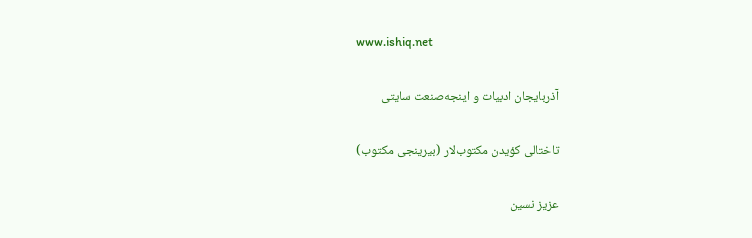www.ishiq.net

آذربایجان ادبیات و اینجه‌صنعت سایتی

تاختالی کؤیدن مکتوب‌لار (بیرینجی مکتوب)

عزیز نسین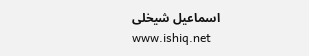اسماعیل شیخلی
www.ishiq.net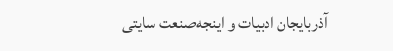آذربایجان ادبیات و اینجه‌صنعت سایتی